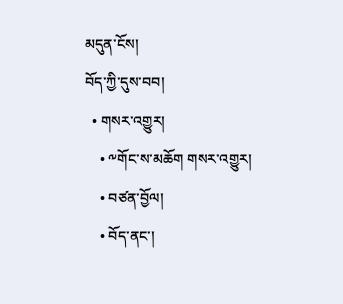མདུན་ངོས།
བོད་ཀྱི་དུས་བབ།
  • གསར་འགྱུར།
    • ༸གོང་ས་མཆོག གསར་འགྱུར།
    • བཙན་བྱོལ།
    • བོད་ནང་།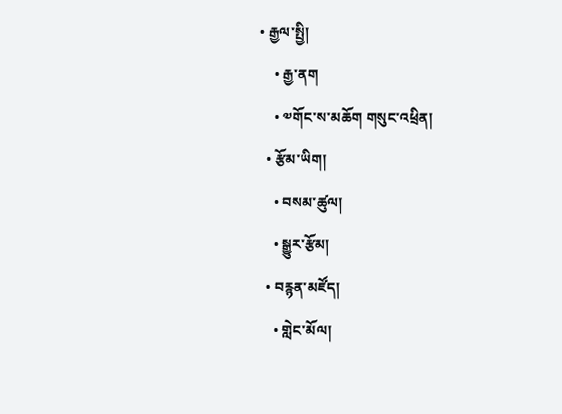• རྒྱལ་སྤྱི།
    • རྒྱ་ནག
    • ༧གོང་ས་མཆོག གསུང་འཕྲིན།
  • རྩོམ་ཡིག།
    • བསམ་ཚུལ།
    • སྒྱུར་རྩོམ།
  • བརྙན་མཛོད།
    • གླེང་མོལ།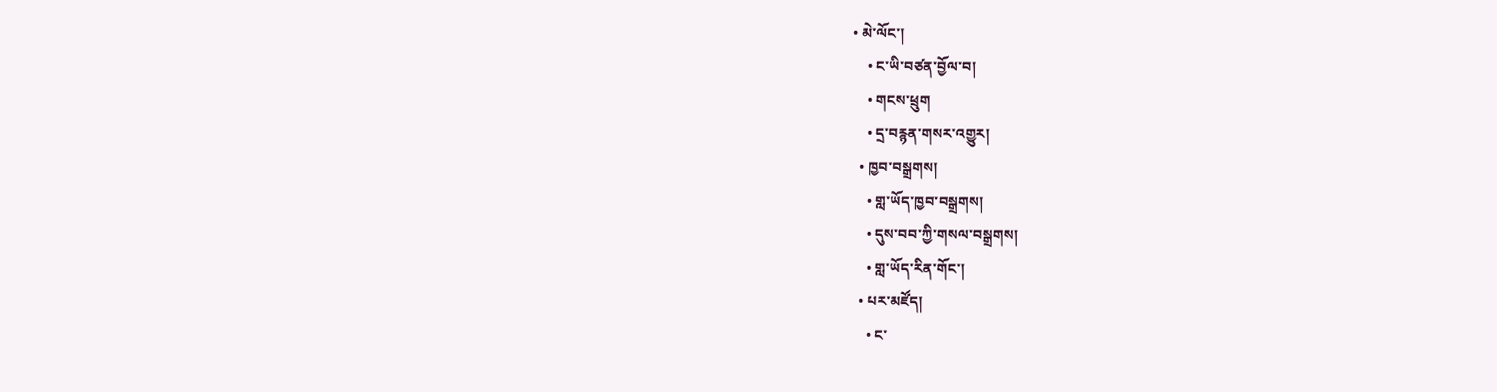• མེ་ལོང་།
    • ང་ཡི་བཙན་བྱོལ་བ།
    • གངས་ཕྲུག
    • དྲ་བརྙན་གསར་འགྱུར།
  • ཁྱབ་བསྒྲགས།
    • གླ་ཡོད་ཁྱབ་བསྒྲགས།
    • དུས་བབ་ཀྱི་གསལ་བསྒྲགས།
    • གླ་ཡོད་རིན་གོང་།
  • པར་མཛོད།
    • ང་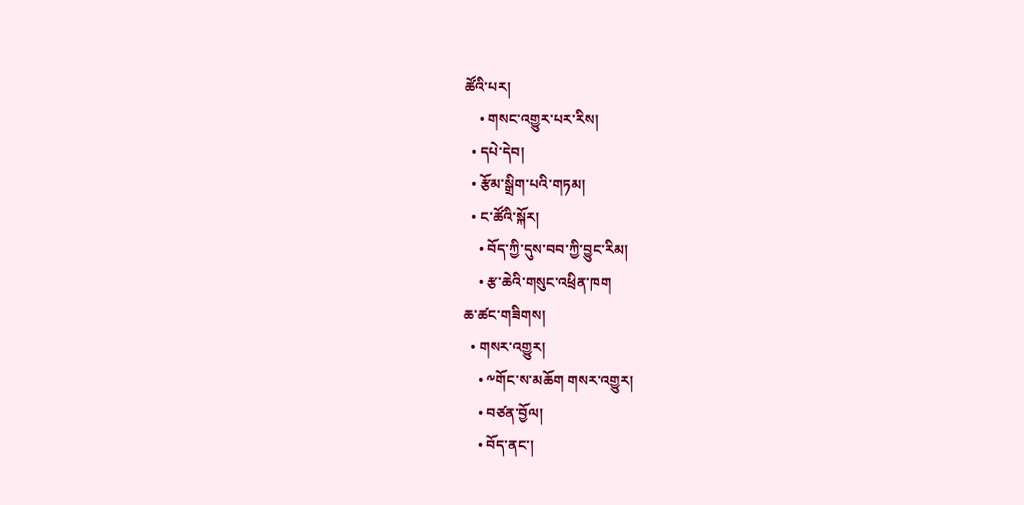ཚོའི་པར།
    • གསང་འགྱུར་པར་རིས།
  • དཔེ་དེབ།
  • རྩོམ་སྒྲིག་པའི་གཏམ།
  • ང་ཚོའི་སྐོར།
    • བོད་ཀྱི་དུས་བབ་ཀྱི་བྱུང་རིམ།
    • རྩ་ཆེའི་གསུང་འཕྲིན་ཁག
ཆ་ཚང་གཟིགས།
  • གསར་འགྱུར།
    • ༸གོང་ས་མཆོག གསར་འགྱུར།
    • བཙན་བྱོལ།
    • བོད་ནང་།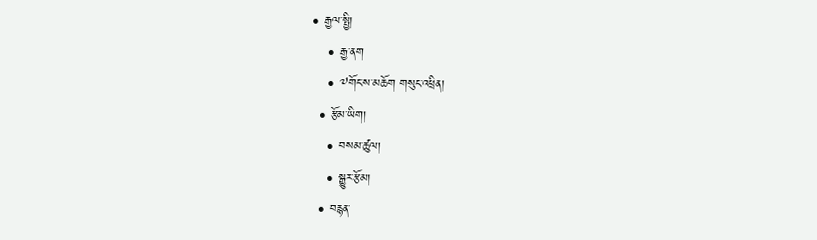• རྒྱལ་སྤྱི།
    • རྒྱ་ནག
    • ༧གོང་ས་མཆོག གསུང་འཕྲིན།
  • རྩོམ་ཡིག།
    • བསམ་ཚུལ།
    • སྒྱུར་རྩོམ།
  • བརྙན་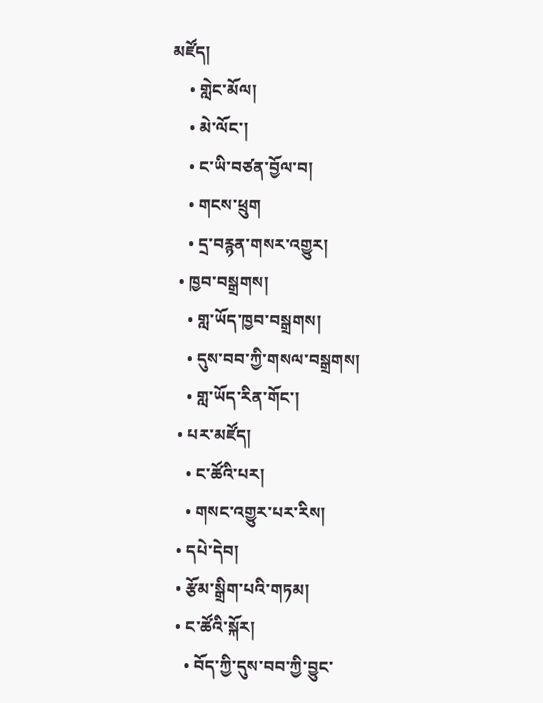མཛོད།
    • གླེང་མོལ།
    • མེ་ལོང་།
    • ང་ཡི་བཙན་བྱོལ་བ།
    • གངས་ཕྲུག
    • དྲ་བརྙན་གསར་འགྱུར།
  • ཁྱབ་བསྒྲགས།
    • གླ་ཡོད་ཁྱབ་བསྒྲགས།
    • དུས་བབ་ཀྱི་གསལ་བསྒྲགས།
    • གླ་ཡོད་རིན་གོང་།
  • པར་མཛོད།
    • ང་ཚོའི་པར།
    • གསང་འགྱུར་པར་རིས།
  • དཔེ་དེབ།
  • རྩོམ་སྒྲིག་པའི་གཏམ།
  • ང་ཚོའི་སྐོར།
    • བོད་ཀྱི་དུས་བབ་ཀྱི་བྱུང་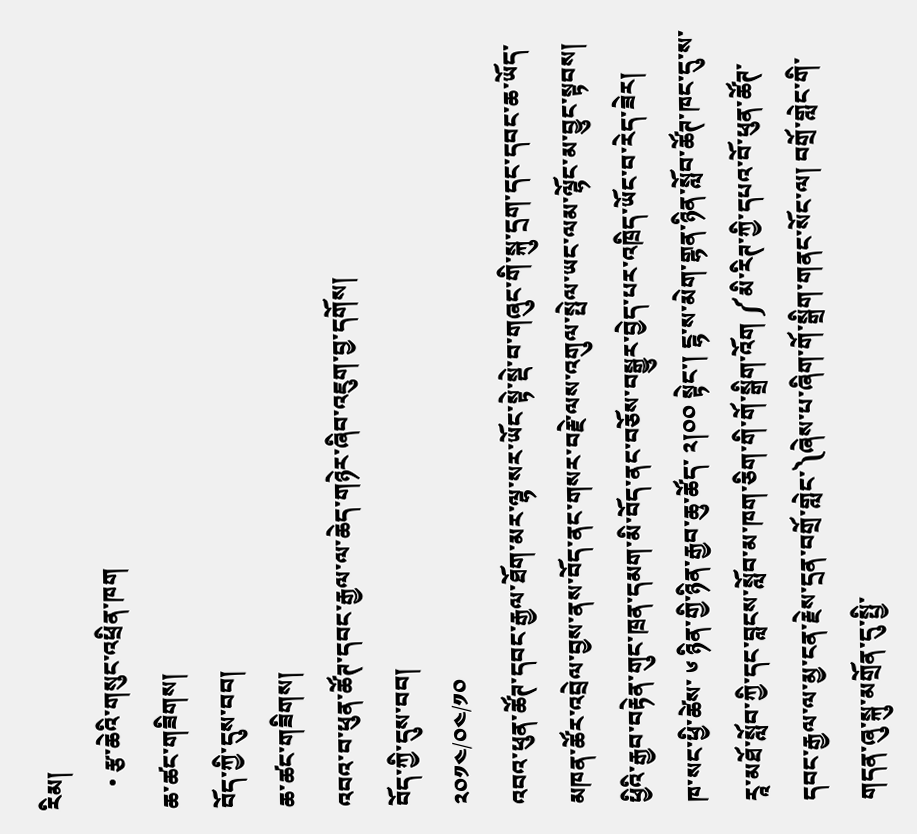རིམ།
    • རྩ་ཆེའི་གསུང་འཕྲིན་ཁག
ཆ་ཚང་གཟིགས།
བོད་ཀྱི་དུས་བབ།
ཆ་ཚང་གཟིགས།
འབའ་བ་ཕུན་ཚོཊ་དབང་རྒྱལ་ལ་ཆེད་གཉེར་ཞིབ་འཇུག་བྱ་དགོས།
བོད་ཀྱི་དུས་བབ།
༢༠༡༤/༠༤/༡༠
འབའ་ཕུན་ཚོཊ་དབང་རྒྱལ་ཐོག་མར་ལྷ་སར་ཡོང་སྟེ་སྡེ་བ་གཞུང་གི་སྐུ་དྲག་དང་དབང་ཆ་ཡོད་མཁན་ཚོར་འབྲེལ་བྱས་ནས་བོད་ནང་གསར་བརྗེ་ལས་འགུལ་སྤེལ་ཡང་ལམ་ལྷོང་མ་བྱུང་སྟབས། ཕྱིའི་རྒྱབ་བརྟེན་གུང་ཁྲན་དམག་མི་བོད་ནང་བཅོས་བསྒྱུར་བྱེད་པར་འཁྲིད་ཡོང་བ་རེད་ཟེར།
ཁ་སང་ཕྱི་ཚེས་ ༦ ཉིན་གྱི་ཉིན་རྒྱབ་ཆུ་ཚོད་ ༢།༠༠ སྟེང་། ངྷ་ས་མེག་གྷན་ཉིན་སློབ་ཚོཊ་ཁང་དུ་ས་རཱ་མཐོ་སློབ་ཀྱི་དང་བླངས་སློབ་མ་ཁག་ཅིག་གི་གོ་སྒྲིག་འོག ༼མི་རིཊ་ཀྱི་དཔའ་བོ་ཕུན་ཚོཊ་དབང་རྒྱལ་ལ་མྱ་ངན་རྗེས་དྲན་བགྲོ་གླེང་༽ཞེས་པ་ཞིག་གོ་སྒྲིག་གནང་སོང་ལ། བགྲོ་གླེང་གི་གདན་ཞུ་སྐུ་མགྲོན་དུ་སྤྱི་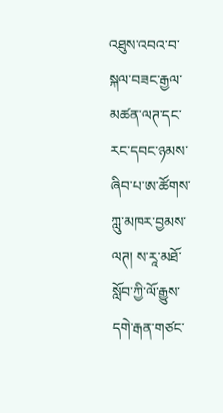འཐུས་འབའ་བ་སྐལ་བཟང་རྒྱལ་མཚན་ལཊ་དང་རང་དབང་ཉམས་ཞིབ་པ་ཨ་ཚོགས་ཀླུ་མཁར་བྱམས་ལཊ། ས་རཱ་མཐོ་སློབ་ཀྱི་ལོ་རྒྱུས་དགེ་རྒན་གཙང་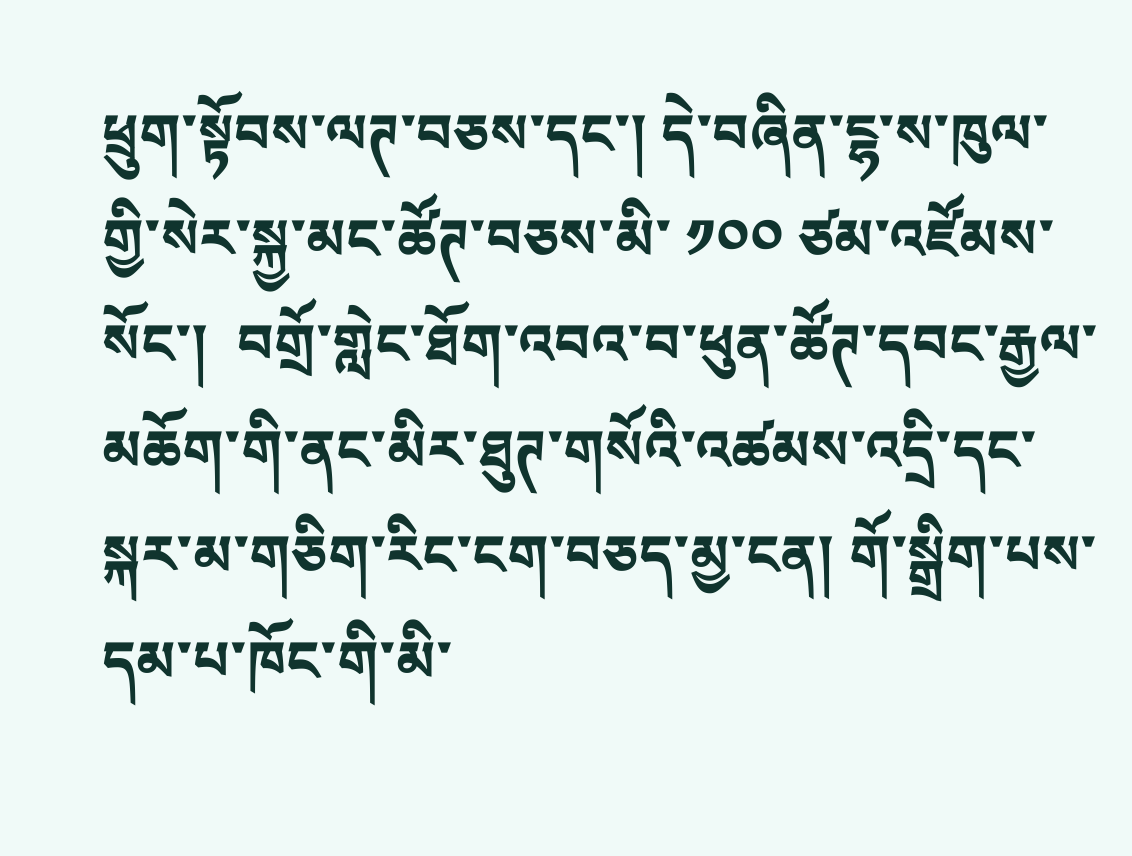ཕྲུག་སྟོབས་ལཊ་བཅས་དང་། དེ་བཞིན་ངྷ་ས་ཁུལ་གྱི་སེར་སྐྱ་མང་ཚོཊ་བཅས་མི་ ༡༠༠ ཙམ་འཛོམས་སོང་།  བགྲོ་གླེང་ཐོག་འབའ་བ་ཕུན་ཚོཊ་དབང་རྒྱལ་མཆོག་གི་ནང་མིར་ཐུཊ་གསོའི་འཚམས་འདྲི་དང་སྐར་མ་གཅིག་རིང་ངག་བཅད་མྱ་ངན། གོ་སྒྲིག་པས་དམ་པ་ཁོང་གི་མི་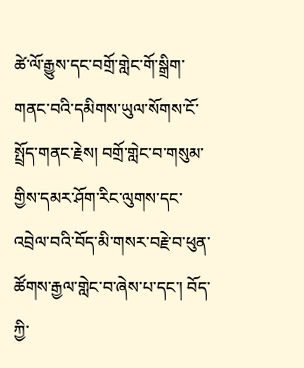ཚེ་ལོ་རྒྱུས་དང་བགྲོ་གླེང་གོ་སྒྲིག་གནང་བའི་དམིགས་ཡུལ་སོགས་ངོ་སྤྲོད་གནང་རྗེས། བགྲོ་གླེང་བ་གསུམ་གྱིས་དམར་ཤོག་རིང་ལུགས་དང་འབྲེལ་བའི་བོད་མི་གསར་བརྗེ་བ་ཕུན་ཚོགས་རྒྱལ་གླེང་བ་ཞེས་པ་དང་། བོད་ཀྱི་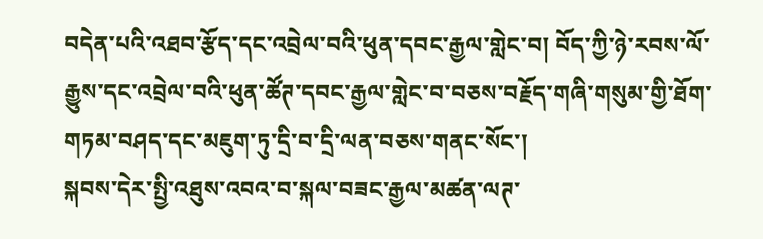བདེན་པའི་འཐབ་རྩོད་དང་འབྲེལ་བའི་ཕུན་དབང་རྒྱལ་གླེང་བ། བོད་ཀྱི་ཉེ་རབས་ལོ་རྒྱུས་དང་འབྲེལ་བའི་ཕུན་ཚོཊ་དབང་རྒྱལ་གླེང་བ་བཅས་བརྗོད་གཞི་གསུམ་གྱི་ཐོག་གཏམ་བཤད་དང་མཇུག་ཏུ་དྲི་བ་དྲི་ལན་བཅས་གནང་སོང་།
སྐབས་དེར་སྤྱི་འཐུས་འབའ་བ་སྐལ་བཟང་རྒྱལ་མཚན་ལཊ་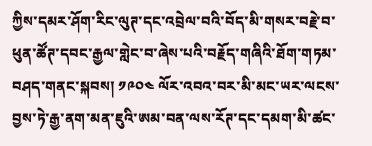ཀྱིས་དམར་ཤོག་རིང་ལུཊ་དང་འབྲེལ་བའི་བོད་མི་གསར་བརྗེ་བ་ཕུན་ཚོཊ་དབང་རྒྱལ་གླེང་བ་ཞེས་པའི་བརྗོད་གཞིའི་ཐོག་གཏམ་བཤད་གནང་སྐབས། ༡༩༠༤ ལོར་འབའ་བར་མི་མང་ཡར་ལངས་བྱས་ཏེ་རྒྱ་ནག་མན་ཇུའི་ཨམ་བན་ལས་རོཊ་དང་དམག་མི་ཚང་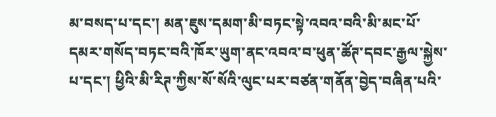མ་བསད་པ་དང་། མན་ཇུས་དམག་མི་བཏང་སྟེ་འབའ་བའི་མི་མང་པོ་དམར་གསོད་བཏང་བའི་ཁོར་ཡུག་ནང་འབའ་བ་ཕུན་ཚོཊ་དབང་རྒྱལ་སྐྱེས་པ་དང་། ཕྱིའི་མི་རིཊ་ཀྱིས་སོ་སོའི་ལུང་པར་བཙན་གནོན་བྱེད་བཞིན་པའི་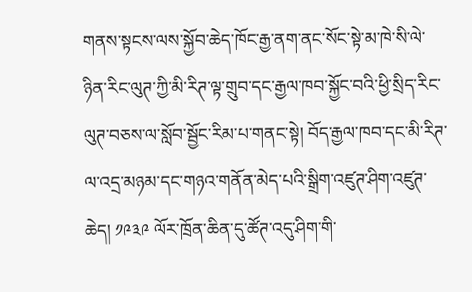གནས་སྟངས་ལས་སྐྱོབ་ཆེད་ཁོང་རྒྱ་ནག་ནང་སོང་སྟེ་མ་ཁེ་སི་ལེ་ཉིན་རིང་ལུཊ་ཀྱི་མི་རིཊ་ལྟ་གྲུབ་དང་རྒྱལ་ཁབ་སྐྱོང་བའི་ཕྱི་སྲིད་རིང་ལུཊ་བཅས་ལ་སློབ་སྦྱོང་རིམ་པ་གནང་སྟེ། བོད་རྒྱལ་ཁབ་དང་མི་རིཊ་ལ་འདྲ་མཉམ་དང་གཉའ་གནོན་མེད་པའི་སྒྲིག་འཛུཊ་ཤིག་འཛུཊ་ཆེད། ༡༩༣༩ ལོར་ཁྲོན་ཆིན་དུ་ཚོཊ་འདུ་ཤིག་གི་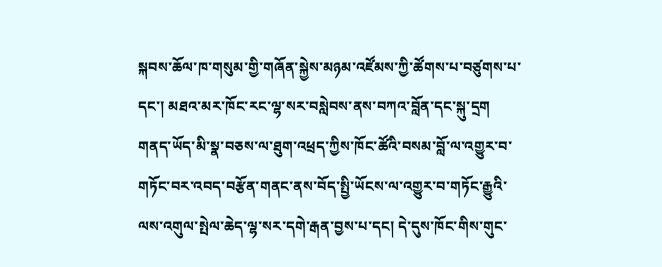སྐབས་ཆོལ་ཁ་གསུམ་གྱི་གཞོན་སྐྱེས་མཉམ་འཛོམས་ཀྱི་ཚོགས་པ་བཙུགས་པ་དང་། མཐའ་མར་ཁོང་རང་ལྷ་སར་བསླེབས་ནས་བཀའ་བློན་དང་སྐུ་དྲག གནད་ཡོད་མི་སྣ་བཅས་ལ་ཐུག་འཕྲད་ཀྱིས་ཁོང་ཚོའི་བསམ་བློ་ལ་འགྱུར་བ་གཏོང་བར་འབད་བརྩོན་གནང་ནས་བོད་སྤྱི་ཡོངས་ལ་འགྱུར་བ་གཏོང་རྒྱུའི་ལས་འགུལ་སྤེལ་ཆེད་ལྷ་སར་དགེ་རྒན་བྱས་པ་དང། དེ་དུས་ཁོང་གིས་གུང་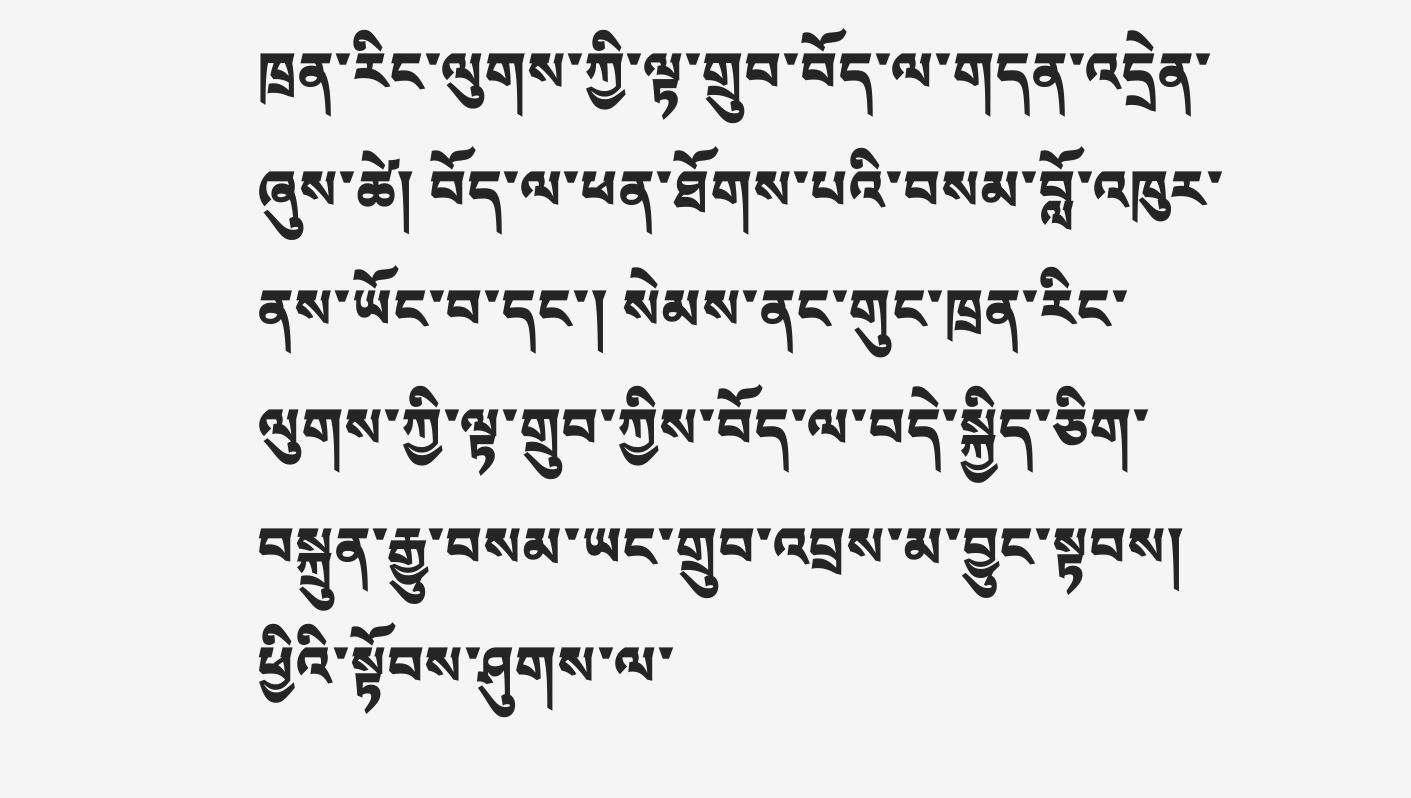ཁྲན་རིང་ལུགས་ཀྱི་ལྟ་གྲུབ་བོད་ལ་གདན་འདྲེན་ཞུས་ཚེ། བོད་ལ་ཕན་ཐོགས་པའི་བསམ་བློ་འཁུར་ནས་ཡོང་བ་དང་། སེམས་ནང་གུང་ཁྲན་རིང་ལུགས་ཀྱི་ལྟ་གྲུབ་ཀྱིས་བོད་ལ་བདེ་སྐྱིད་ཅིག་བསྐྲུན་རྒྱུ་བསམ་ཡང་གྲུབ་འབྲས་མ་བྱུང་སྟབས། ཕྱིའི་སྟོབས་ཤུགས་ལ་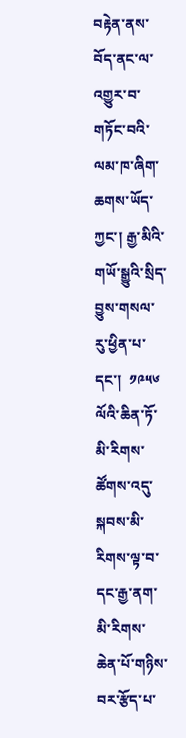བརྟེན་ནས་བོད་ནང་ལ་འགྱུར་བ་གཏོང་བའི་ལམ་ཁ་ཞིག་ཆགས་ཡོད་ཀྱང་། རྒྱ་མིའི་གཡོ་སྒྱུའི་སྲིད་བྱུས་གསལ་རུ་ཕྱིན་པ་དང་།  ༡༩༥༦ ལོའི་ཆིན་ཏོ་མི་རིགས་ཚོགས་འདུ་སྐབས་མི་རིགས་ལྟ་བ་དང་རྒྱ་ནག་མི་རིགས་ཆེན་པོ་གཉིས་བར་རྩོད་པ་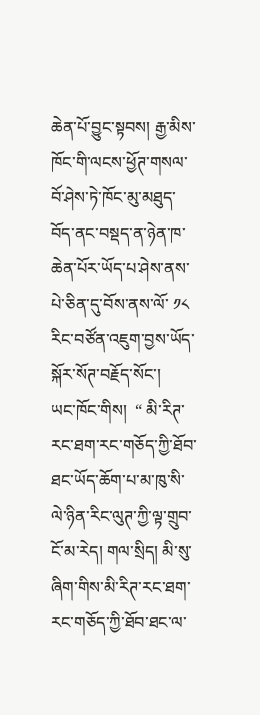ཆེན་པོ་བྱུང་སྟབས། རྒྱ་མིས་ཁོང་གི་ལངས་ཕྱོཊ་གསལ་བོ་ཤེས་ཏེ་ཁོང་མུ་མཐུད་བོད་ནང་བསྡད་ན་ཉེན་ཁ་ཆེན་པོར་ཡོད་པ་ཤེས་ནས་པེ་ཅིན་དུ་བོས་ནས་ལོ་ ༡༨ རིང་བཙོན་འཇུག་བྱས་ཡོད་སྐོར་སོཊ་བརྗོད་སོང་།
ཡང་ཁོང་གིས།  “ མི་རིཊ་རང་ཐག་རང་གཅོད་ཀྱི་ཐོབ་ཐང་ཡོད་ཆོག་པ་མ་ཁུ་སི་ལེ་ཉིན་རིང་ལུཊ་ཀྱི་ལྟ་གྲུབ་ངོ་མ་རེད། གལ་སྲིད། མི་སུ་ཞིག་གིས་མི་རིཊ་རང་ཐག་རང་གཅོད་ཀྱི་ཐོབ་ཐང་ལ་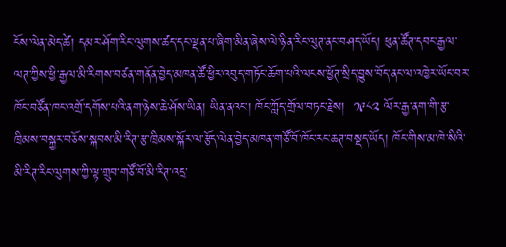ངོས་ལེན་མེད་ཚེ། དམར་ཤོག་རིང་ལུགས་ཚད་དང་ལྡན་པ་ཞིག་མིན་ཞེས་ལེ་ཉིན་རིང་ལུཊ་ནང་བཤད་ཡོད། ཕུན་ཚོཊ་དབང་རྒྱལ་ལཊ་ཀྱིས་ཕྱི་རྒྱལ་མི་རིགས་བཙན་གནོན་བྱེད་མཁན་ཚོ་ཕྱིར་འབུད་གཏོང་ཆོག་པའི་ལངས་ཕྱོཊ་སྲིད་བྱུས་བོད་ནང་ལ་འཁྱེར་ཡོང་བར་ཁོང་བཙོན་ཁང་འགྲོ་དགོས་པའི་ནག་ཉེས་ཆེ་ཤོས་ཡིན། ཡིན་ནའང་། ཁོང་ཀློད་གྲོལ་བཏང་རྗེས།  ༡༩༨༢ ལོར་རྒྱ་ནག་གི་རྩ་ཁྲིམས་བསྐྱར་བཅོས་སྐབས་མི་རིཊ་རྩ་ཁྲིམས་སྐོར་ལ་རྩོད་ལེན་བྱེད་མཁན་གཙོ་བོ་ཁོང་རང་ཆཊ་བསྡད་ཡོད། ཁོང་གིས་མ་ཁེ་སིའི་མི་རིཊ་རིང་ལུགས་ཀྱི་ལྟ་གྲུབ་གཙོ་བོ་མི་རིཊ་འདྲ་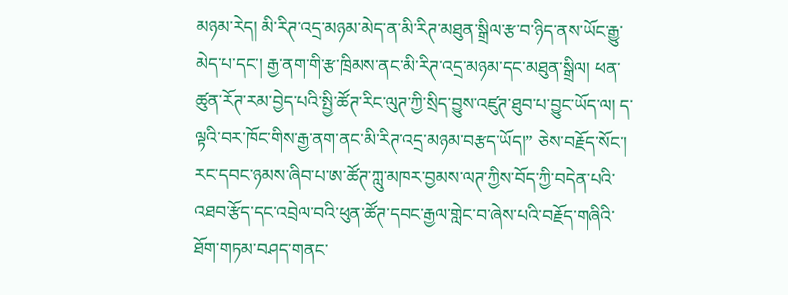མཉམ་རེད། མི་རིཊ་འདྲ་མཉམ་མེད་ན་མི་རིཊ་མཐུན་སྒྲིལ་རྩ་བ་ཉིད་ནས་ཡོང་རྒྱུ་མེད་པ་དང་། རྒྱ་ནག་གི་རྩ་ཁྲིམས་ནང་མི་རིཊ་འདྲ་མཉམ་དང་མཐུན་སྒྲིལ། ཕན་ཚུན་རོཊ་རམ་བྱེད་པའི་སྤྱི་ཚོཊ་རིང་ལུཊ་ཀྱི་སྲིད་བྱུས་འཛུཊ་ཐུབ་པ་བྱུང་ཡོད་ལ། ད་ལྟའི་བར་ཁོང་གིས་རྒྱ་ནག་ནང་མི་རིཊ་འདྲ་མཉམ་བརྩད་ཡོད།” ཅེས་བརྗོད་སོང་།
རང་དབང་ཉམས་ཞིབ་པ་ཨ་ཚོཊ་ཀླུ་མཁར་བྱམས་ལཊ་ཀྱིས་བོད་ཀྱི་བདེན་པའི་འཐབ་རྩོད་དང་འབྲེལ་བའི་ཕུན་ཚོཊ་དབང་རྒྱལ་གླེང་བ་ཞེས་པའི་བརྗོད་གཞིའི་ཐོག་གཏམ་བཤད་གནང་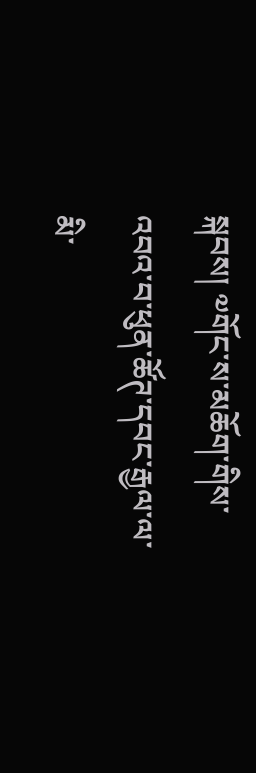སྐབས། ༧གོང་ས་མཆོག་གིས་འབའ་བ་ཕུན་ཚོཊ་དབང་རྒྱལ་ལ་མི་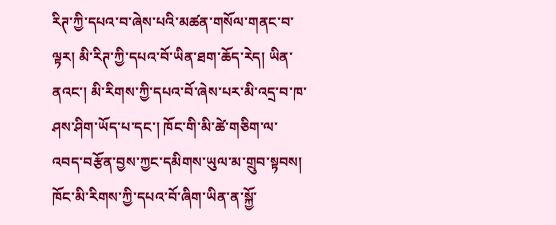རིཊ་ཀྱི་དཔའ་བ་ཞེས་པའི་མཚན་གསོལ་གནང་བ་ལྟར། མི་རིཊ་ཀྱི་དཔའ་བོ་ཡིན་ཐག་ཆོད་རེད། ཡིན་ནའང་། མི་རིགས་ཀྱི་དཔའ་བོ་ཞེས་པར་མི་འདྲ་བ་ཁ་ཤས་ཤིག་ཡོད་པ་དང་། ཁོང་གི་མི་ཚེ་གཅིག་ལ་འབད་བརྩོན་བྱས་ཀྱང་དམིགས་ཡུལ་མ་གྲུབ་སྟབས། ཁོང་མི་རིགས་ཀྱི་དཔའ་བོ་ཞིག་ཡིན་ན་སྐྱོ་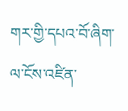གར་གྱི་དཔའ་བོ་ཞིག་ལ་ངོས་འཛིན་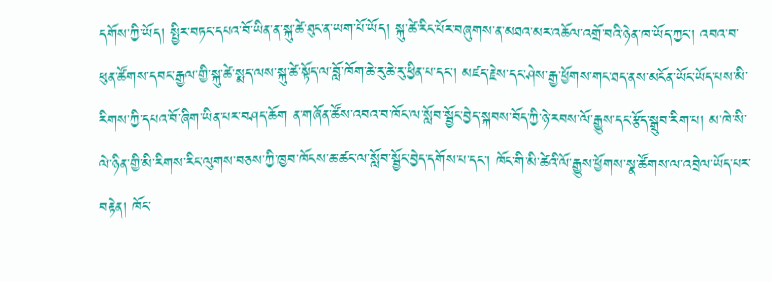དགོས་ཀྱི་ཡོད། སྤྱིར་བཏང་དཔའ་བོ་ཡིན་ན་སྐུ་ཚེ་ཐུང་ན་ཡག་པོ་ཡོད། སྐུ་ཚེ་རིང་པོར་བཞུགས་ན་མཐའ་མར་འཆོལ་འགྲོ་བའི་ཉེན་ཁ་ཡོད་ཀྱང་། འབའ་བ་ཕུན་ཚོགས་དབང་རྒྱལ་གྱི་སྐུ་ཚེ་སྨད་ལས་སྐུ་ཚེ་སྟོད་ལ་བློ་ཁོག་ཆེ་རུ་ཆེ་རུ་ཕྱིན་པ་དང་། མཛད་རྗེས་དང་ཤེས་རྒྱ་ཕྱོགས་གང་ཐད་ནས་མངོན་ཡོང་ཡོད་པས་མི་རིགས་ཀྱི་དཔའ་བོ་ཞིག་ཡིན་པར་བཤད་ཆོག ན་གཞོན་ཚོས་འབའ་བ་ཁོང་ལ་སློབ་སྦྱོང་བྱེད་སྐབས་བོད་ཀྱི་ཉེ་རབས་ལོ་རྒྱུས་དང་རྩོད་སྒྲུབ་རིག་པ། མ་ཁེ་སི་ལེ་ཉིན་གྱི་མི་རིགས་རིང་ལུགས་བཅས་ཀྱི་ཁྱབ་ཁོངས་ཆ་ཚང་ལ་སློབ་སྦྱོང་བྱེད་དགོས་པ་དང་། ཁོང་གི་མི་ཚེའི་ལོ་རྒྱུས་ཕྱོགས་སྣ་ཚོགས་ལ་འབྲེལ་ཡོད་པར་བརྟེན། ཁོང་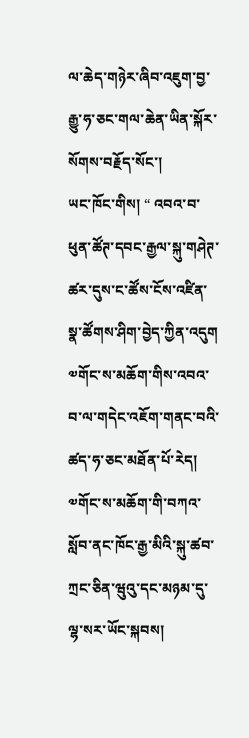ལ་ཆེད་གཉེར་ཞིབ་འཇུག་བྱ་རྒྱུ་ཧ་ཅང་གལ་ཆེན་ཡིན་སྐོར་སོགས་བརྗོད་སོང་།
ཡང་ཁོང་གིས། “ འབའ་བ་ཕུན་ཚོཊ་དབང་རྒྱལ་སྐུ་གཤེཊ་ཚར་དུས་ང་ཚོས་ངོས་འཛིན་སྣ་ཚོགས་ཤིག་བྱེད་ཀྱིན་འདུག ༧གོང་ས་མཆོག་གིས་འབའ་བ་ལ་གདེང་འཇོག་གནང་བའི་ཚད་ཧ་ཅང་མཐོན་པོ་རེད། ༧གོང་ས་མཆོག་གི་བཀའ་སློབ་ནང་ཁོང་རྒྱ་མིའི་སྐུ་ཚབ་ཀྲང་ཅིན་ཝུའུ་དང་མཉམ་དུ་ལྷ་སར་ཡོང་སྐབས།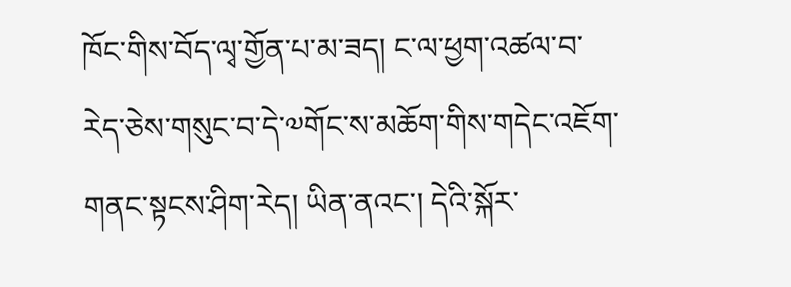ཁོང་གིས་བོད་ལྭ་གྱོན་པ་མ་ཟད། ང་ལ་ཕྱག་འཚལ་བ་རེད་ཅེས་གསུང་བ་དེ་༧གོང་ས་མཆོག་གིས་གདེང་འཇོག་གནང་སྟངས་ཤིག་རེད། ཡིན་ནའང་། དེའི་སྐོར་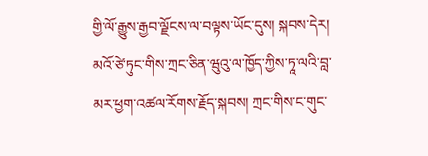གྱི་ལོ་རྒྱུས་རྒྱབ་ལྗོངས་ལ་བལྟས་ཡོང་དུས། སྐབས་དེར། མའོ་ཙེ་ཏུང་གིས་ཀྲང་ཅིན་ཝུའུ་ལ་ཁྱོད་ཀྱིས་ཏཱ་ལའི་བླ་མར་ཕྱག་འཚལ་རོགས་རྗོད་སྐབས། ཀྲང་གིས་ང་གུང་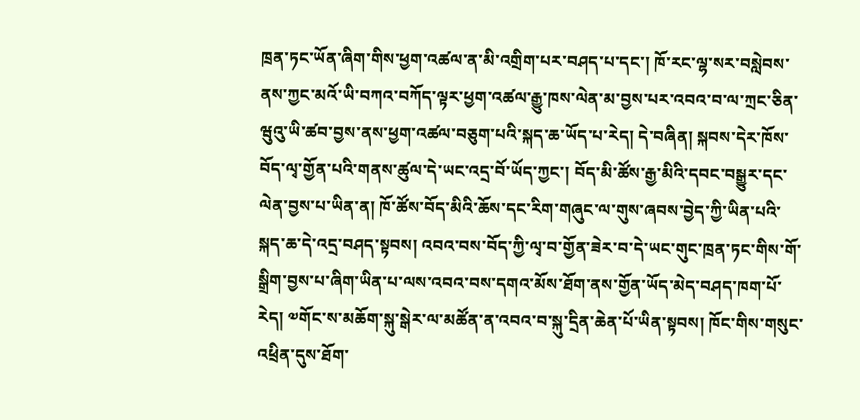ཁྲན་ཏང་ཡོན་ཞིག་གིས་ཕྱག་འཚལ་ན་མི་འགྲིག་པར་བཤད་པ་དང་། ཁོ་རང་ལྷ་སར་བསླེབས་ནས་ཀྱང་མའོ་ཡི་བཀའ་བཀོད་ལྟར་ཕྱག་འཚལ་རྒྱུ་ཁས་ལེན་མ་བྱས་པར་འབའ་བ་ལ་ཀྲང་ཅིན་ཝུའུ་ཡི་ཚབ་བྱས་ནས་ཕྱག་འཚལ་བཅུག་པའི་སྐད་ཆ་ཡོད་པ་རེད། དེ་བཞིན། སྐབས་དེར་ཁོས་བོད་ལྭ་གྱོན་པའི་གནས་ཚུལ་དེ་ཡང་འདྲ་བོ་ཡོད་ཀྱང་། བོད་མི་ཚོས་རྒྱ་མིའི་དབང་བསྒྱུར་དང་ལེན་བྱས་པ་ཡིན་ན། ཁོ་ཚོས་བོད་མིའི་ཆོས་དང་རིག་གཞུང་ལ་གུས་ཞབས་བྱེད་ཀྱི་ཡིན་པའི་སྐད་ཆ་དེ་འདྲ་བཤད་སྟབས། འབའ་བས་བོད་ཀྱི་ལྭ་བ་གྱོན་ཟེར་བ་དེ་ཡང་གུང་ཁྲན་ཏང་གིས་གོ་སྒྲིག་བྱས་པ་ཞིག་ཡིན་པ་ལས་འབའ་བས་དགའ་མོས་ཐོག་ནས་གྱོན་ཡོད་མེད་བཤད་ཁག་པོ་རེད། ༧གོང་ས་མཆོག་སྐུ་སྒེར་ལ་མཚོན་ན་འབའ་བ་སྐུ་དྲིན་ཆེན་པོ་ཡིན་སྟབས། ཁོང་གིས་གསུང་འཕྲིན་དུས་ཐོག་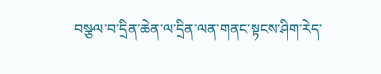བསྩལ་བ་དྲིན་ཆེན་ལ་དྲིན་ལན་གནང་སྟངས་ཤིག་རེད་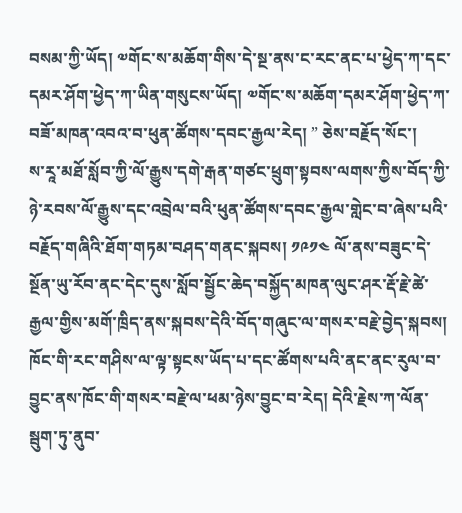བསམ་ཀྱི་ཡོད། ༧གོང་ས་མཆོག་གིས་དེ་སྔ་ནས་ང་རང་ནང་པ་ཕྱེད་ཀ་དང་དམར་ཤོག་ཕྱེད་ཀ་ཡིན་གསུངས་ཡོད། ༧གོང་ས་མཆོག་དམར་ཤོག་ཕྱེད་ཀ་བཟོ་མཁན་འབའ་བ་ཕུན་ཚོགས་དབང་རྒྱལ་རེད། ” ཅེས་བརྗོད་སོང་།
ས་རཱ་མཐོ་སློབ་ཀྱི་ལོ་རྒྱུས་དགེ་རྒན་གཙང་ཕྲུག་སྟབས་ལགས་ཀྱིས་བོད་ཀྱི་ཉེ་རབས་ལོ་རྒྱུས་དང་འབྲེལ་བའི་ཕུན་ཚོགས་དབང་རྒྱལ་གླེང་བ་ཞེས་པའི་བརྗོད་གཞིའི་ཐོག་གཏམ་བཤད་གནང་སྐབས། ༡༩༡༤ ལོ་ནས་བཟུང་དེ་སྔོན་ཡུ་རོབ་ནང་དེང་དུས་སློབ་སྦྱོང་ཆེད་བསྐྱོད་མཁན་ལུང་ཤར་རྡོ་རྗེ་ཚེ་རྒྱལ་གྱིས་མགོ་ཁྲིད་ནས་སྐབས་དེའི་བོད་གཞུང་ལ་གསར་བརྗེ་བྱེད་སྐབས། ཁོང་གི་རང་གཤིས་ལ་ལྟ་སྟངས་ཡོད་པ་དང་ཚོགས་པའི་ནང་ནང་རུལ་བ་བྱུང་ནས་ཁོང་གི་གསར་བརྗེ་ལ་ཕམ་ཉེས་བྱུང་བ་རེད། དེའི་རྗེས་ཀ་ལོན་སྦུག་ཏུ་ནུབ་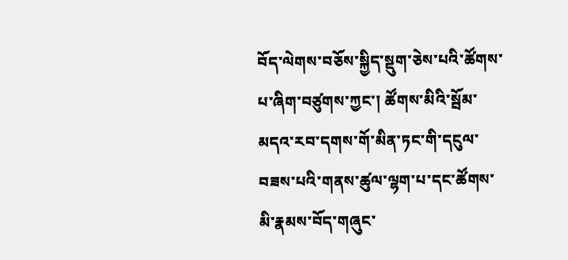བོད་ལེགས་བཅོས་སྐྱིད་སྡུག་ཅེས་པའི་ཚོགས་པ་ཞིག་བཙུགས་ཀྱང་། ཚོགས་མིའི་སྦོམ་མདའ་རབ་དགས་གོ་མིན་ཏང་གི་དངུལ་བཟས་པའི་གནས་ཚུལ་ལྷག་པ་དང་ཚོགས་མི་རྣམས་བོད་གཞུང་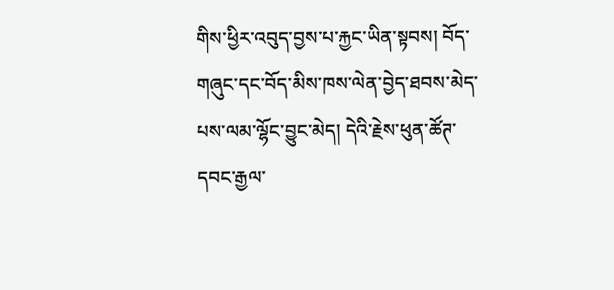གིས་ཕྱིར་འབུད་བྱས་པ་རྐྱང་ཡིན་སྟབས། བོད་གཞུང་དང་བོད་མིས་ཁས་ལེན་བྱེད་ཐབས་མེད་པས་ལམ་ལྷོང་བྱུང་མེད། དེའི་རྗེས་ཕུན་ཚོཊ་དབང་རྒྱལ་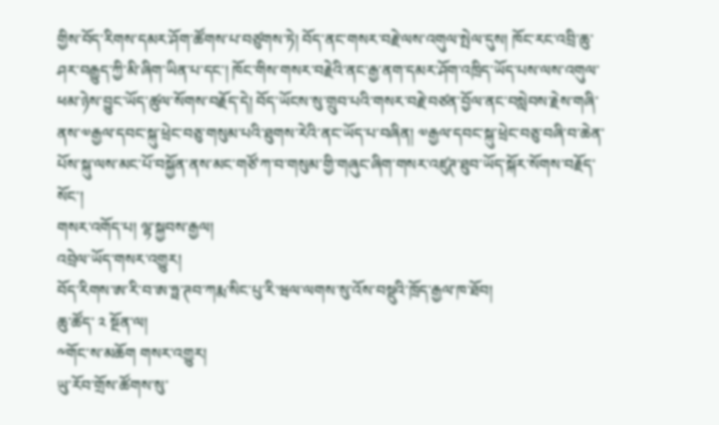གྱིས་བོད་རིགས་དམར་ཤོག་ཚོགས་པ་བཙུགས་ཏེ། བོད་ནང་གསར་བརྗེ་ལས་འགུལ་སྤེལ་དུས། ཁོང་རང་འབྲི་ཆུ་ཤར་བརྒྱུད་ཀྱི་མི་ཞིག་ཡིན་པ་དང་། ཁོང་གིས་གསར་བརྗེའི་ནང་རྒྱ་ནག་དམར་ཤོག་འཁྲིད་ཡོད་པས་ལས་འགུལ་ཕམ་ཉེས་བྱུང་ཡོད་ཚུལ་སོགས་བརྗོད་དེ། བོད་ཡོངས་སུ་གྲུབ་པའི་གསར་བརྗེ་བཙན་བྱོལ་ནང་བསླེབས་རྗེས་གཞི་ནས་༧རྒྱལ་དབང་སྐུ་ཕྲེང་བཅུ་གསུམ་པའི་ཐུགས་རེའི་ནང་ཡོད་པ་བཞིན། ༧རྒྱལ་དབང་སྐུ་ཕྲེང་བཅུ་བཞི་བ་ཆེན་པོས་སྐུ་ལས་མང་པོ་བསྐྱོན་ནས་མང་གཙོ་ཀ་བ་གསུམ་གྱི་གཞུང་ཞིག་གསར་འཛུཊ་ཐུབ་ཡོད་སྐོར་སོགས་བརྗོད་སོང་།
གསར་འགོད་པ། ལྷ་སྐྱབས་རྒྱལ།
འབྲེལ་ཡོད་གསར་འགྱུར།
བོད་རིགས་ཨ་རི་བ་ཨ་ཧྥ་ཊབ་ཀརྨ་སིང་པུ་རི་ཝལ་ལགས་སུ་འོས་བསྡུའི་ཁྲོད་རྒྱལ་ཁ་ཐོབ།
ཆུ་ཚོད་ ༢ སྔོན་ལ།
༸གོང་ས་མཆོག གསར་འགྱུར།
ཡུ་རོབ་གྲོས་ཚོགས་སུ་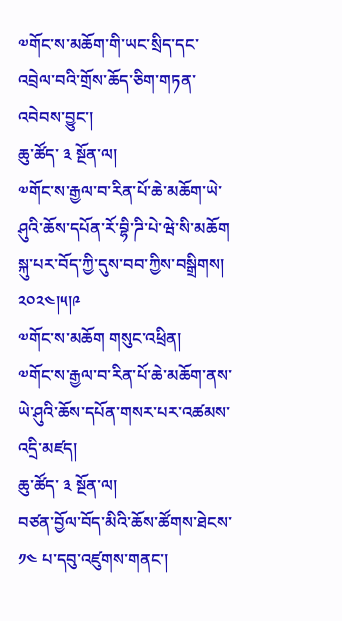༧གོང་ས་མཆོག་གི་ཡང་སྲིད་དང་འབྲེལ་བའི་གྲོས་ཆོད་ཅིག་གཏན་འབེབས་བྱུང་།
ཆུ་ཚོད་ ༣ སྔོན་ལ།
༧གོང་ས་རྒྱལ་བ་རིན་པོ་ཆེ་མཆོག་ཡེ་ཤུའི་ཆོས་དཔོན་རོ་བྷི་ཌི་པེ་ཝེ་སི་མཆོག སྐུ་པར་བོད་ཀྱི་དུས་བབ་ཀྱིས་བསྒྲིགས། ༢༠༢༤།༥།༩
༧གོང་ས་མཆོག གསུང་འཕྲིན།
༧གོང་ས་རྒྱལ་བ་རིན་པོ་ཆེ་མཆོག་ནས་ཡེ་ཤུའི་ཆོས་དཔོན་གསར་པར་འཚམས་འདྲི་མཛད།
ཆུ་ཚོད་ ༣ སྔོན་ལ།
བཙན་བྱོལ་བོད་མིའི་ཆོས་ཚོགས་ཐེངས་ ༡༤ པ་དབུ་འཛུགས་གནང་།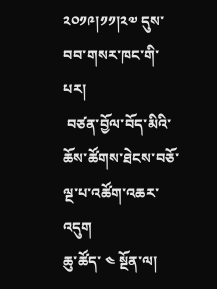༢༠༡༩།༡༡།༢༧ དུས་བབ་གསར་ཁང་གི་པར།
 བཙན་བྱོལ་བོད་མིའི་ཆོས་ཚོགས་ཐེངས་བཅོ་ལྔ་པ་འཚོག་འཆར་འདུག
ཆུ་ཚོད་ ༤ སྔོན་ལ།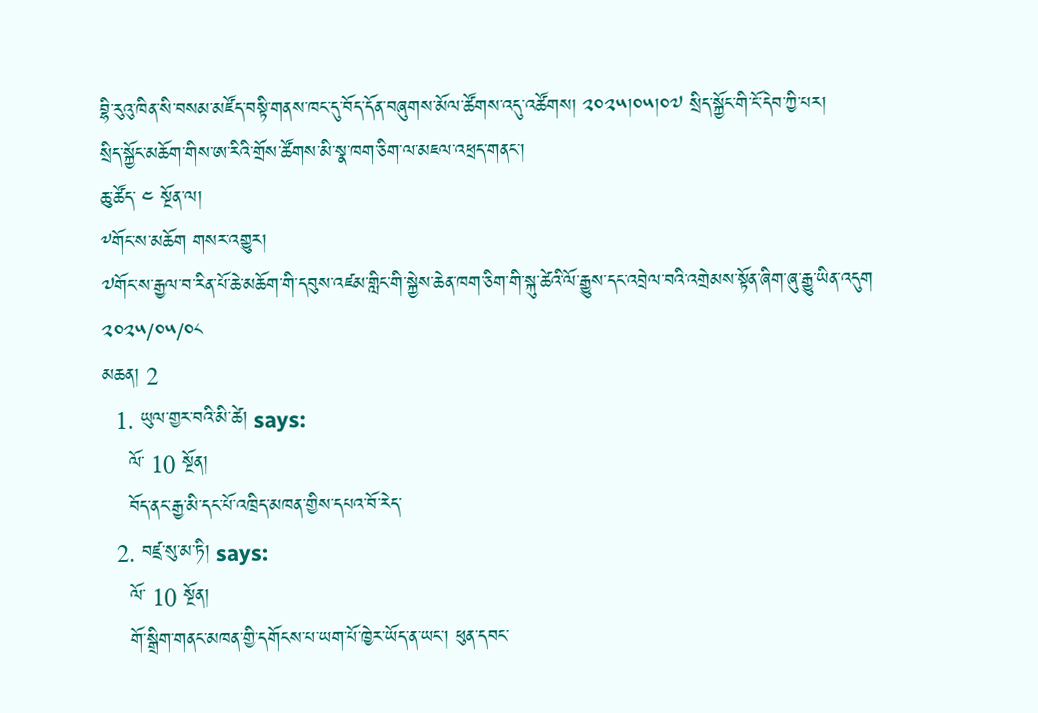བྷི་རུའུ་ཁིན་སི་བསམ་མཛོད་བསྟི་གནས་ཁང་དུ་བོད་དོན་བཞུགས་མོལ་ཚོགས་འདུ་འཚོགས། ༢༠༢༥།༠༥།༠༧ སྲིད་སྐྱོང་གི་ངོ་དེབ་ཀྱི་པར།
སྲིད་སྐྱོང་མཆོག་གིས་ཨ་རིའི་གྲོས་ཚོགས་མི་སྣ་ཁག་ཅིག་ལ་མཇལ་འཕྲད་གནང་།
ཆུ་ཚོད་ ༤ སྔོན་ལ།
༸གོང་ས་མཆོག གསར་འགྱུར།
༧གོང་ས་རྒྱལ་བ་རིན་པོ་ཆེ་མཆོག་གི་དབུས་འཛམ་གླིང་གི་སྐྱེས་ཆེན་ཁག་ཅིག་གི་སྐུ་ཚེའི་ལོ་རྒྱུས་དང་འབྲེལ་བའི་འགྲེམས་སྟོན་ཞིག་ཞུ་རྒྱུ་ཡིན་འདུག
༢༠༢༥/༠༥/༠༨
མཆན། 2
  1. ཡུལ་གྱར་བའི་མི་ཚེ། says:
    ལོ་ 10 སྔོན།
    བོད་ནང་རྒྱ་མི་དང་པོ་འཁྲིད་མཁན་གྱིས་དཔའ་བོ་རེད་
  2. བཛྲ་སུ་མ་ཏི། says:
    ལོ་ 10 སྔོན།
    གོ་སྒྲིག་གནང་མཁན་གྱི་དགོངས་པ་ཡག་པོ་ཁྱེར་ཡོད་ན་ཡང་། ཕུན་དབང་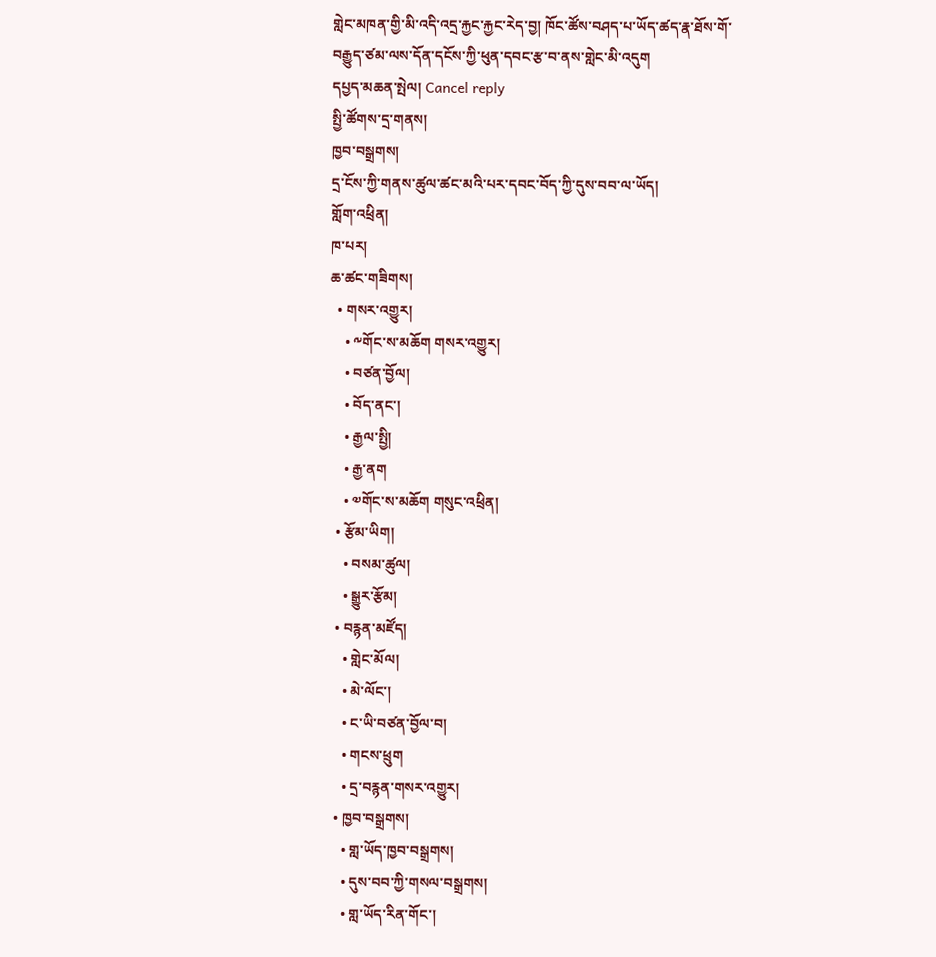གླེང་མཁན་གྱི་མི་འདི་འདྲ་རྐྱང་རྐྱང་རེད་བྱ། ཁོང་ཚོས་བཤད་པ་ཡོད་ཚད་རྣ་ཐོས་གོ་བརྒྱུད་ཙམ་ལས་དོན་དངོས་ཀྱི་ཕུན་དབང་རྩ་བ་ནས་གླེང་མི་འདུག
དཔྱད་མཆན་སྤེལ། Cancel reply
སྤྱི་ཚོགས་དྲ་གནས།
ཁྱབ་བསྒྲགས།
དྲ་ངོས་ཀྱི་གནས་ཚུལ་ཚང་མའི་པར་དབང་བོད་ཀྱི་དུས་བབ་ལ་ཡོད།
གློག་འཕྲིན།
ཁ་པར།
ཆ་ཚང་གཟིགས།
  • གསར་འགྱུར།
    • ༸གོང་ས་མཆོག གསར་འགྱུར།
    • བཙན་བྱོལ།
    • བོད་ནང་།
    • རྒྱལ་སྤྱི།
    • རྒྱ་ནག
    • ༧གོང་ས་མཆོག གསུང་འཕྲིན།
  • རྩོམ་ཡིག།
    • བསམ་ཚུལ།
    • སྒྱུར་རྩོམ།
  • བརྙན་མཛོད།
    • གླེང་མོལ།
    • མེ་ལོང་།
    • ང་ཡི་བཙན་བྱོལ་བ།
    • གངས་ཕྲུག
    • དྲ་བརྙན་གསར་འགྱུར།
  • ཁྱབ་བསྒྲགས།
    • གླ་ཡོད་ཁྱབ་བསྒྲགས།
    • དུས་བབ་ཀྱི་གསལ་བསྒྲགས།
    • གླ་ཡོད་རིན་གོང་།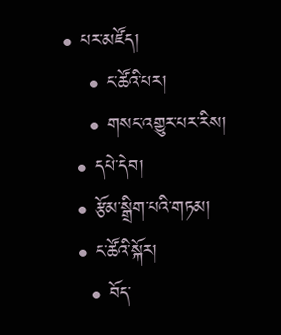• པར་མཛོད།
    • ང་ཚོའི་པར།
    • གསང་འགྱུར་པར་རིས།
  • དཔེ་དེབ།
  • རྩོམ་སྒྲིག་པའི་གཏམ།
  • ང་ཚོའི་སྐོར།
    • བོད་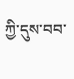ཀྱི་དུས་བབ་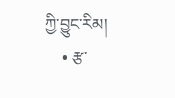ཀྱི་བྱུང་རིམ།
    • རྩ་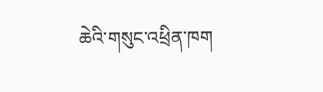ཆེའི་གསུང་འཕྲིན་ཁག